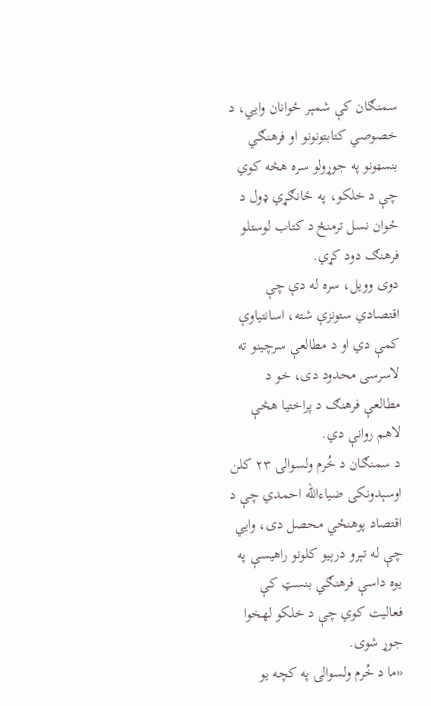سمنګان کې شمېر ځوانان وایي، د خصوصي کتابتونونو او فرهنګي بنسټونو په جوړولو سره هڅه کوي چې د خلکو، په ځانګړي ډول د ځوان نسل ترمنځ د کتاب لوستلو فرهنګ دود کړي.
دوی وویل، سره له دې چې اقتصادي ستونزې شته، اسانتیاوې کمې دي او د مطالعې سرچینو ته لاسرسی محدود دی، خو د مطالعې فرهنګ د پراختیا هڅې لاهم روانې دي.
د سمنګان د خُرم ولسوالۍ ۲۳ کلن اوسېدونکی ضیاءالله احمدي چې د اقتصاد پوهنځي محصل دی، وایي چې له تېرو درېیو کلونو راهیسې په یوه داسې فرهنګي بنسټ کې فعالیت کوي چې د خلکو لهخوا جوړ شوی.
«ما د خُرم ولسوالۍ په کچه یو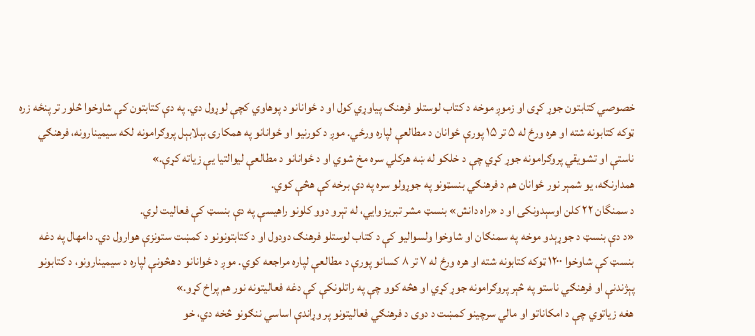خصوصي کتابتون جوړ کړی او زموږ موخه د کتاب لوستلو فرهنګ پیاوړي کول او د ځوانانو د پوهاوي کچې لوړول دي. په دې کتابتون کې شاوخوا څلور تر پنځه زره ټوکه کتابونه شته او هره ورځ له ۵ تر ۱۵ پورې ځوانان د مطالعې لپاره ورځي. موږ د کورنیو او ځوانانو په همکارۍ بېلابېل پروګرامونه لکه سیمینارونه، فرهنګي ناستې او تشویقي پروګرامونه جوړ کړي چې د خلکو له ښه هرکلي سره مخ شوي او د ځوانانو د مطالعې لیوالتیا یې زیاته کړې.»
همدارنګه، یو شمېر نور ځوانان هم د فرهنګي بنسټونو په جوړولو سره په دې برخه کې هڅې کوي.
د سمنگان ۲۲ کلن اوسېدونکی او د «راه دانش» بنسټ مشر تبریز وایي، له تېرو دوو کلونو راهیسې په دې بنسټ کې فعالیت لري.
«د دې بنسټ د جوړېدو موخه په سمنګان او شاوخوا ولسوالیو کې د کتاب لوستلو فرهنګ دودول او د کتابتونونو د کمښت ستونزې هوارول دي. دامهال په دغه بنسټ کې شاوخوا ۱۲۰۰ ټوکه کتابونه شته او هره ورځ له ۷ تر ۸ کسانو پورې د مطالعې لپاره مراجعه کوي. موږ د ځوانانو د هڅونې لپاره د سیمینارونو، د کتابونو پېژندنې او فرهنګي ناستو په څېر پروګرامونه جوړ کړي او هڅه کوو چې په راتلونکې کې دغه فعالیتونه نور هم پراخ کړو.»
هغه زیاتوي چې د امکاناتو او مالي سرچینو کمښت د دوی د فرهنګي فعالیتونو پر وړاندې اساسي ننګونو څخه دي، خو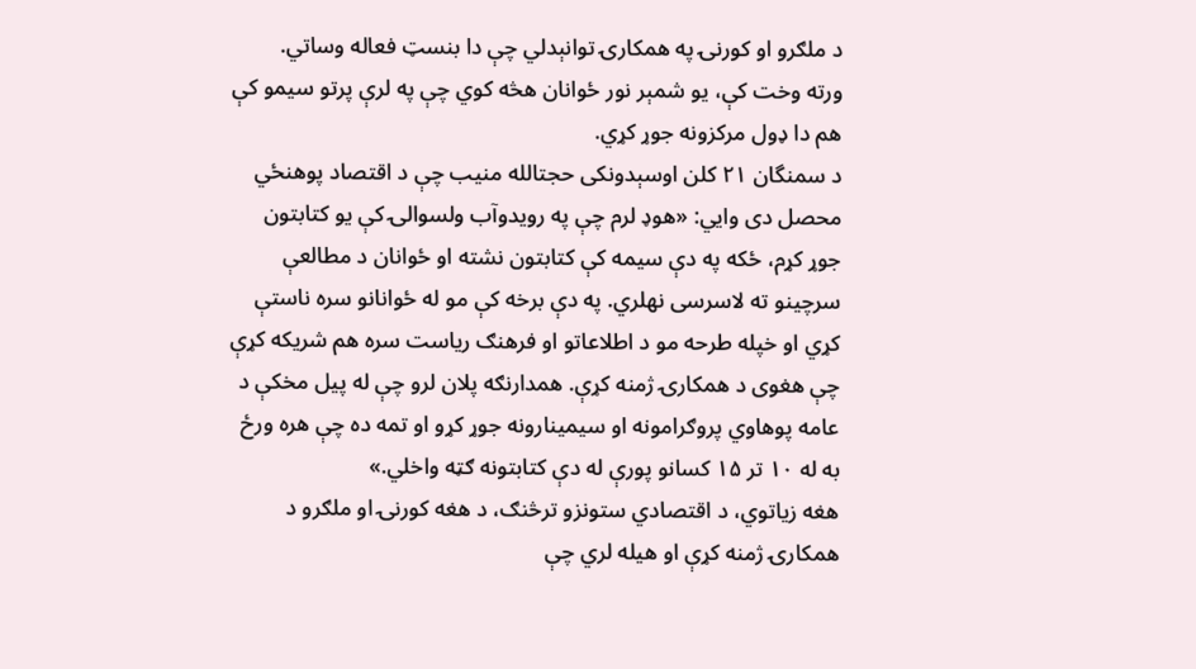د ملګرو او کورنۍ په همکارۍ توانېدلي چې دا بنسټ فعاله وساتي.
ورته وخت کې، یو شمېر نور ځوانان هڅه کوي چې په لرې پرتو سیمو کې هم دا ډول مرکزونه جوړ کړي.
د سمنگان ۲۱ کلن اوسېدونکی حجتالله منیب چې د اقتصاد پوهنځي محصل دی وایي: «هوډ لرم چې په رویدوآب ولسوالۍ کې یو کتابتون جوړ کړم، ځکه په دې سیمه کې کتابتون نشته او ځوانان د مطالعې سرچینو ته لاسرسی نهلري. په دې برخه کې مو له ځوانانو سره ناستې کړي او خپله طرحه مو د اطلاعاتو او فرهنګ ریاست سره هم شریکه کړې چې هغوی د همکارۍ ژمنه کړې. همدارنګه پلان لرو چې له پیل مخکې د عامه پوهاوي پروګرامونه او سیمینارونه جوړ کړو او تمه ده چې هره ورځ به له ۱۰ تر ۱۵ کسانو پورې له دې کتابتونه ګټه واخلي.»
هغه زیاتوي، د اقتصادي ستونزو ترڅنګ، د هغه کورنۍ او ملګرو د همکارۍ ژمنه کړې او هیله لري چې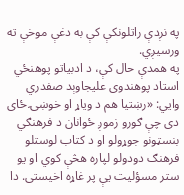په نږدې راتلونکې کې به دغې موخې ته ورسیږي.
په همدې حال کې، د ادبیاتو پوهنځي استاد پوهندوی عليجاوېد صفدري وایي: «رښتیا هم د ویاړ او خوښۍ ځای دی چې ګورو زموږ ځوانان د فرهنګي بنسټونو جوړولو او د کتاب لوستلو فرهنګ دودولو لپاره هڅې کوي او یو ستر مسؤلیت یې پر غاړه اخیستی. دا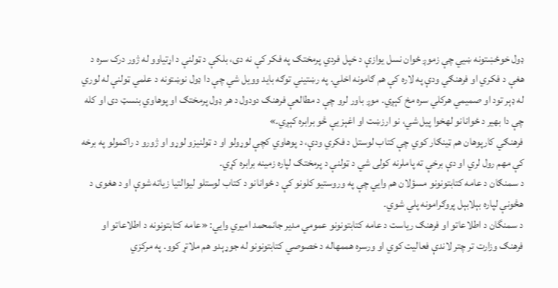ډول خوځښتونه ښيي چې زموږ ځوان نسل یوازې د خپل فردي پرمختګ په فکر کې نه دی، بلکې د ټولنې د اړتیاوو له ژور درک سره د هغې د فکري او فرهنګي ودې په لاره کې هم ګامونه اخلي. په رښتیني توګه باید وویل شي چې دا ډول نوښتونه د علمي ټولنې له لوري له ډېر تود او صمیمي هرکلي سره مخ کېږي. موږ باور لرو چې د مطالعې فرهنګ دودول د هر ډول پرمختګ او پوهاوي بنسټ دی او کله چې دا بهیر د ځوانانو لهخوا پیل شي، نو ارزښت او اغېز یې څو برابره کېږي.»
فرهنګي کارپوهان هم ټینګار کوي چې کتاب لوستل د فکري ودې، د پوهاوي کچې لوړولو او د ټولنیزو لوړو او ژورو د راکمولو په برخه کې مهم رول لري او دې برخې ته پاملرنه کولی شي د ټولنې د پرمختګ لپاره زمینه برابره کړي.
د سمنګان د عامه کتابتونونو مسؤلان هم وایي چې په وروستیو کلونو کې د ځوانانو د کتاب لوستلو لیوالتیا زیاته شوې او د هغوی د هڅونې لپاره بېلابېل پروګرامونه پلي شوي.
د سمنگان د اطلاعاتو او فرهنګ ریاست د عامه کتابتونونو عمومي مدیر جانمحمد امیري وایي: «عامه کتابتونونه د اطلاعاتو او فرهنګ وزارت تر چتر لاندې فعالیت کوي او ورسره هممهاله د خصوصي کتابتونونو له جوړېدو هم ملاتړ کوو. په مرکزي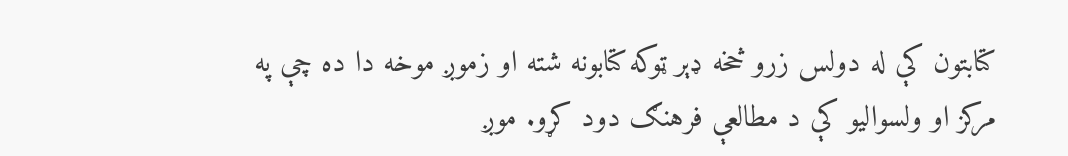کتابتون کې له دولس زرو څخه ډېر ټوکه کتابونه شته او زموږ موخه دا ده چې په مرکز او ولسوالیو کې د مطالعې فرهنګ دود کړو. موږ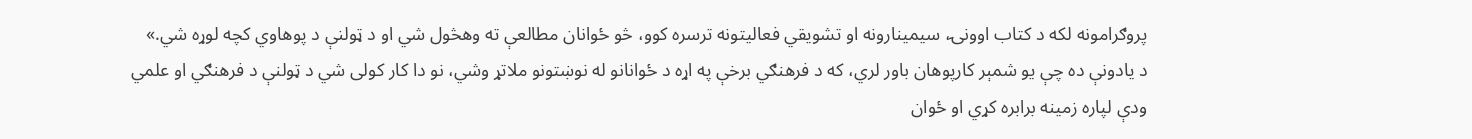پروګرامونه لکه د کتاب اوونۍ، سیمینارونه او تشویقي فعالیتونه ترسره کوو، څو ځوانان مطالعې ته وهڅول شي او د ټولنې د پوهاوي کچه لوړه شي.»
د یادونې ده چې یو شمېر کارپوهان باور لري، که د فرهنګي برخې په اړه د ځوانانو له نوښتونو ملاتړ وشي، نو دا کار کولی شي د ټولنې د فرهنګي او علمي ودې لپاره زمینه برابره کړي او ځوان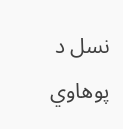نسل د پوهاوي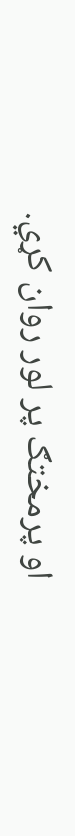او پرمختګ پر لور روان کړي.